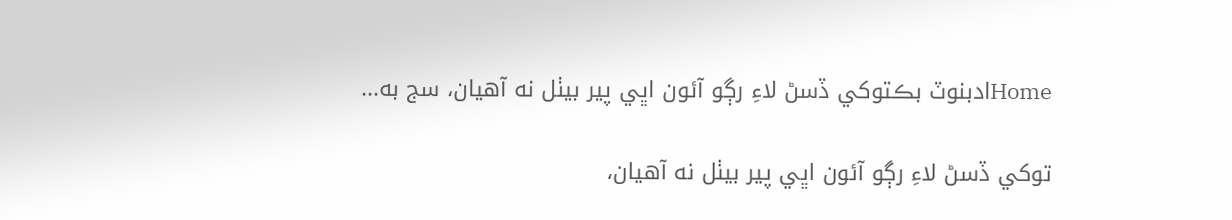Homeادبنوٽ بڪتوکي ڏسڻ لاءِ رڳو آئون اڀي پير بيٺل نه آهيان، سج به...

توکي ڏسڻ لاءِ رڳو آئون اڀي پير بيٺل نه آهيان،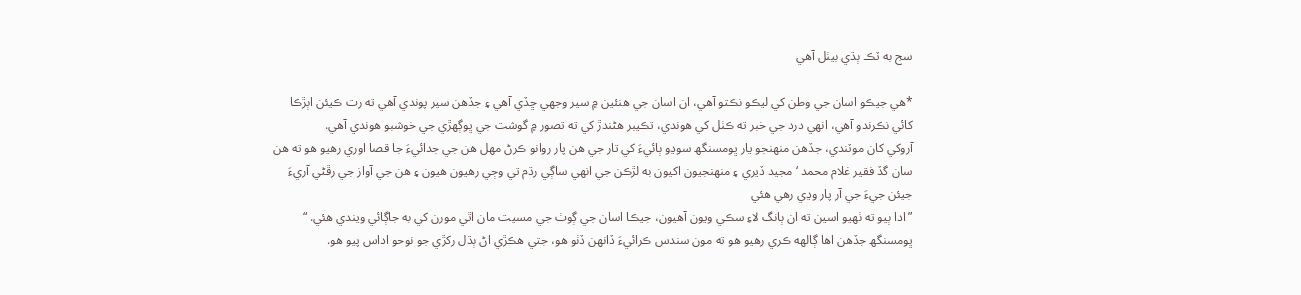سج به ٽڪ ٻڌي بيٺل آھي

*هي جيڪو اسان جي وطن کي ليڪو نڪتو آهي، ان اسان جي هنئين ۾ سير وجهي ڇڏي آهي ۽ جڏهن سير پوندي آهي ته رت ڪيئن اٻڙڪا کائي نڪرندو آهي، انهي درد جي خبر ته ڪٺل کي هوندي، تڪيبر هڻندڙ کي ته تصور ۾ گوشت جي ڀوڳهڙي جي خوشبو هوندي آهي.
آروکي کان موٽندي، جڏهن منھنجو يار ڀومسنگھ سوڍو ٻائيءَ کي تار جي هن پار روانو ڪرڻ مھل هن جي جدائيءَ جا قصا اوري رهيو هو ته هن سان گڏ فقير غلام محمد ‘ مجيد ڏيري ۽ منهنجيون اکيون به لڙڪن جي انهي ساڳي رڌم تي وڄي رهيون هيون ۽ هن جي آواز جي رڦڻي آريءَ جيئن جيءَ جي آر پار وڍي رهي هئي
” ادا ٻيو ته ٺھيو اسين ته ان ٻانگ لاءِ سڪي ويون آهيون، جيڪا اسان جي ڳوٺ جي مسيت مان اٿي مورن کي به جاڳائي ويندي هئي. “
ڀومسنگھ جڏهن اها ڳالهه ڪري رهيو هو ته مون سندس ڪرائيءَ ڏانهن ڏٺو هو، جتي هڪڙي اڻ ٻڌل رکڙي جو نوحو اداس پيو هو.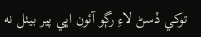توکي ڏسڻ لاءِ رڳو آئون اڀي پير بيٺل نه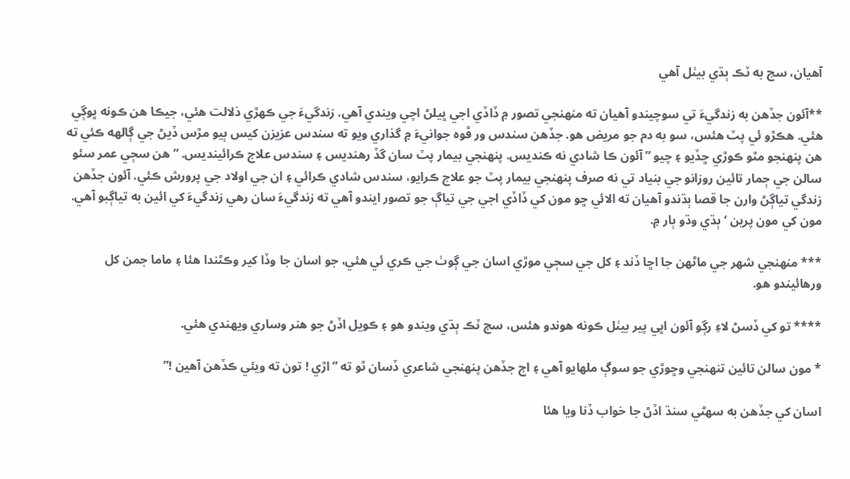آهيان، سج به ٽڪ ٻڌي بيٺل آھي

**آئون جڏهن به زندگيءَ تي سوچيندو آهيان ته منھنجي تصور ۾ ڏاڏي اجي ڀيلڻ اچي ويندي آهي. زندگيءَ جي ڪھڙي ذلالت هئي، جيڪا هن ڪونه ڀوڳي هئي. هڪڙو ئي پٽ هئس، سو به دم جو مريض هو. جڏهن سندس ور ڦوه جوانيءَ ۾ گذاري ويو ته سندس عزيزن کيس ٻيو مڙس ڏيڻ جي ڳالهه ڪئي ته هن پنھنجو مٿو ڪوڙي ڇڏيو ۽ چيو ” آئون ڪا شادي نه ڪنديس. پنھنجي بيمار پٽ سان گڏ رهنديس ۽ سندس علاج ڪرائينديس. ” هن سڄي عمر سئو سالن جي ڄمار تائين روزانو جي بنياد تي نه صرف پنھنجي بيمار پٽ جو علاج ڪرايو، سندس شادي ڪرائي ۽ ان جي اولاد جي پرورش ڪئي. آئون جڏهن زندگي تياڳڻ وارن جا قصا ٻڌندو آهيان ته الائي ڇو مون کي ڏاڏي اجي جي تياڳ جو تصور ايندو آهي ته زندگيءَ سان رهي زندگيءَ کي ائين به تياڳبو آهي.
مون کي مون پرين ‘ ٻڌي وڌو ٻار ۾.

*** منهنجي شھر جي ماڻهن جا اڇا ڏند ۽ کل جي سڄي موڙي اسان جي ڳوٺ جي ڪري ئي هئي، جو اسان جا وڏا کير وڪڻندا هئا ۽ ماما جمن کل ورهائيندو هو.

**** تو کي ڏسڻ لاءِ رڳو آئون اڀي پير بيٺل ڪونه هوندو هئس، سڄ ٽڪ ٻڌي ويندو هو ۽ ڪويل اڏڻ جو هنر وساري ويھندي هئي.

* مون سالن تائين تنھنجي وڇوڙي جو سوڳ ملهايو آهي ۽ اڄ جڏهن پنھنجي شاعري ڏسان ٿو ته ” اڙي ! تون ته ويئي ڪڏهن آهين !”

اسان کي جڏهن به سھڻي سنڌ اڏڻ جا خواب ڏنا ويا هئا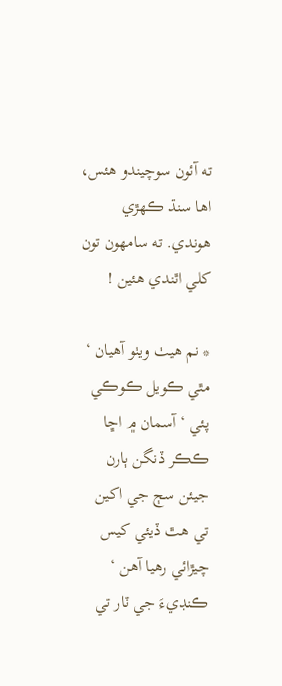ته آئون سوچيندو هئس، اها سنڌ ڪھڙي هوندي. ته سامهون تون کلي اٿندي هئين !

* نم هيٺ ويٺو آهيان ‘ مٿي ڪويل ڪوڪي پئي ‘ آسمان ۾ اڇا ڪڪر ڏنگن ٻارن جيئن سڄ جي اکين تي هٿ ڏيئي کيس چيڙائي رهيا آهن ‘ ڪنڊيءَ جي ٽار تي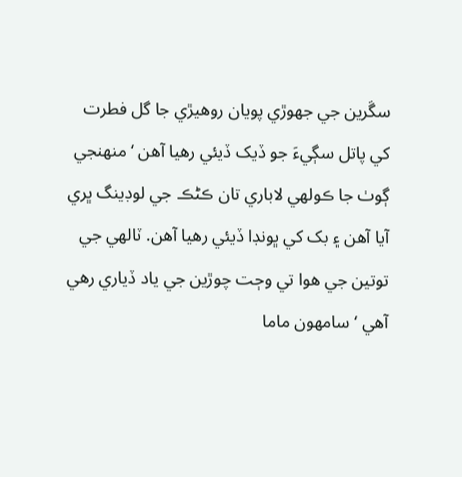سڱرين جي جهوڙي پويان روهيڙي جا گل فطرت کي پاتل سڳيءَ جو ڏيک ڏيئي رهيا آهن ‘ منهنجي ڳوٺ جا ڪولهي لاباري تان ڪڻڪ جي لوڊينگ ڀري آيا آهن ۽ بک کي ڀونڊا ڏيئي رهيا آهن. ٽالهي جي توتين جي هوا تي وڄت چوڙين جي ياد ڏياري رهي آهي ‘ سامهون ماما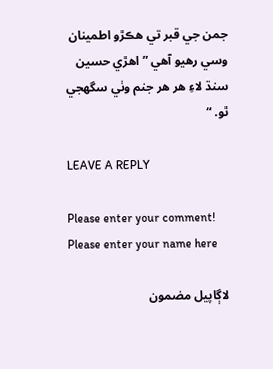جمن جي قبر تي هڪڙو اطمينان وسي رهيو آهي ” اهڙي حسين سنڌ لاءِ هر هر جنم وٺي سگهجي ٿو. “

LEAVE A REPLY

Please enter your comment!
Please enter your name here

لاڳاپيل مضمون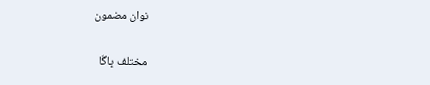نوان مضمون

مختلف ڀاڱا